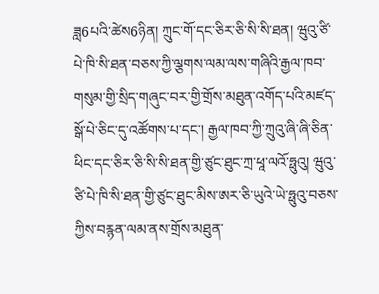ཟླ6པའི་ཚེས6ཉིན། ཀྲུང་གོ་དང་ཅིར་ཅི་སི་སི་ཐན། ཝུའུ་ཙི་པེ་ཁི་སི་ཐན་བཅས་ཀྱི་ལྕགས་ལམ་ལས་གཞིའི་རྒྱལ་ཁབ་གསུམ་གྱི་སྲིད་གཞུང་བར་གྱི་གྲོས་མཐུན་འགོད་པའི་མཛད་སྒོ་པེ་ཅིང་དུ་འཚོགས་པ་དང་། རྒྱལ་ཁབ་ཀྱི་ཀྲུའུ་ཞི་ཞི་ཅིན་ཕིང་དང་ཅིར་ཅི་སི་སི་ཐན་གྱི་ཙུང་ཐུང་ཀྲ་ཕཱ་ལའོ་ཧྥུའུ། ཝུའུ་ཙི་པེ་ཁི་སི་ཐན་གྱི་ཙུང་ཐུང་མིས་ཨར་ཅི་ཡུའེ་ཡེ་ཧྥུའུ་བཅས་ཀྱིས་བརྙན་ལམ་ནས་གྲོས་མཐུན་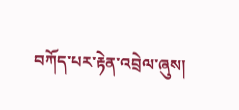བཀོད་པར་རྟེན་འབྲེལ་ཞུས།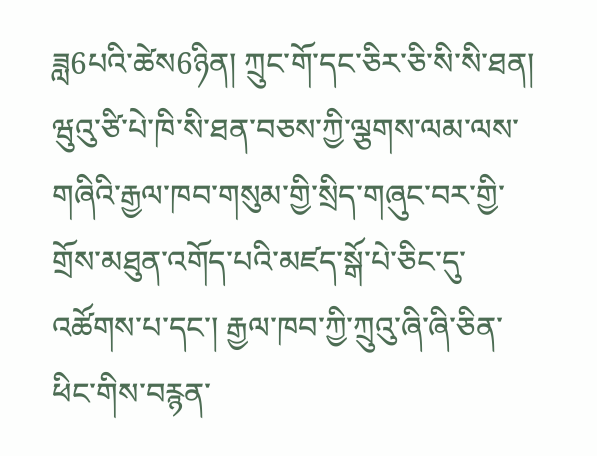ཟླ6པའི་ཚེས6ཉིན། ཀྲུང་གོ་དང་ཅིར་ཅི་སི་སི་ཐན། ཝུའུ་ཙི་པེ་ཁི་སི་ཐན་བཅས་ཀྱི་ལྕགས་ལམ་ལས་གཞིའི་རྒྱལ་ཁབ་གསུམ་གྱི་སྲིད་གཞུང་བར་གྱི་གྲོས་མཐུན་འགོད་པའི་མཛད་སྒོ་པེ་ཅིང་དུ་འཚོགས་པ་དང་། རྒྱལ་ཁབ་ཀྱི་ཀྲུའུ་ཞི་ཞི་ཅིན་ཕིང་གིས་བརྙན་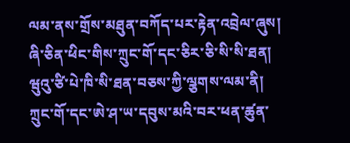ལམ་ནས་གྲོས་མཐུན་བཀོད་པར་རྟེན་འབྲེལ་ཞུས།
ཞི་ཅིན་ཕིང་གིས་ཀྲུང་གོ་དང་ཅིར་ཅི་སི་སི་ཐན། ཝུའུ་ཙི་པེ་ཁི་སི་ཐན་བཅས་ཀྱི་ལྕགས་ལམ་ནི། ཀྲུང་གོ་དང་ཨེ་ཤ་ཡ་དབུས་མའི་བར་ཕན་ཚུན་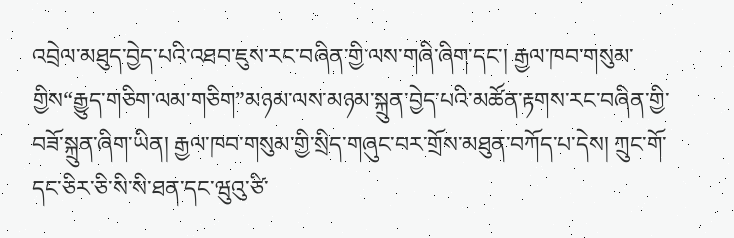འབྲེལ་མཐུད་བྱེད་པའི་འཐབ་ཇུས་རང་བཞིན་གྱི་ལས་གཞི་ཞིག་དང་། རྒྱལ་ཁབ་གསུམ་གྱིས“རྒྱུད་གཅིག་ལམ་གཅིག”མཉམ་ལས་མཉམ་སྐྲུན་བྱེད་པའི་མཚོན་རྟགས་རང་བཞིན་གྱི་བཟོ་སྐྲུན་ཞིག་ཡིན། རྒྱལ་ཁབ་གསུམ་གྱི་སྲིད་གཞུང་བར་གྲོས་མཐུན་བཀོད་པ་དེས། ཀྲུང་གོ་དང་ཅིར་ཅི་སི་སི་ཐན་དང་ཝུའུ་ཙི་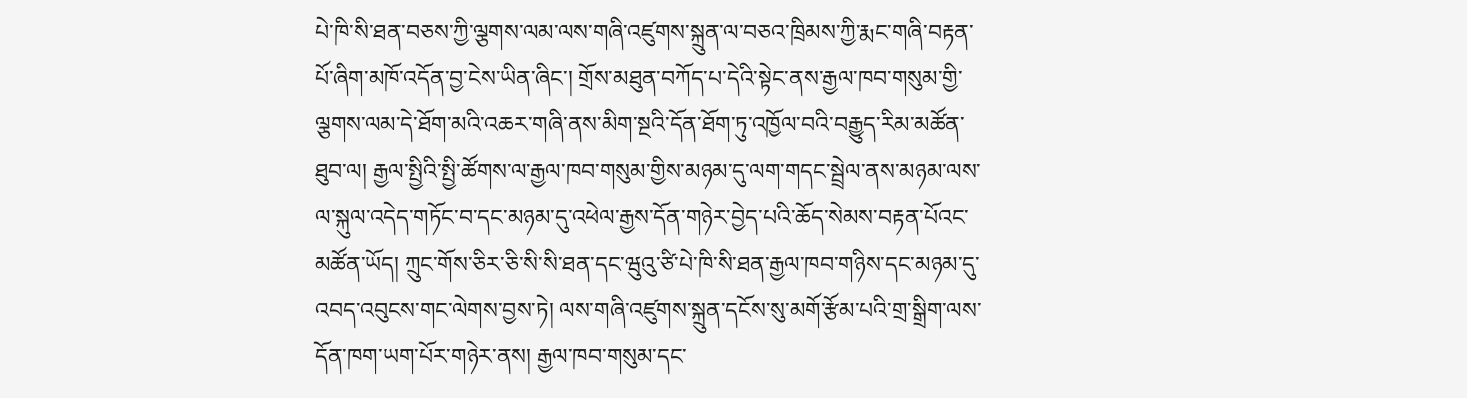པེ་ཁི་སི་ཐན་བཅས་ཀྱི་ལྕགས་ལམ་ལས་གཞི་འཛུགས་སྐྲུན་ལ་བཅའ་ཁྲིམས་ཀྱི་རྨང་གཞི་བརྟན་པོ་ཞིག་མཁོ་འདོན་བྱ་ངེས་ཡིན་ཞིང་། གྲོས་མཐུན་བཀོད་པ་དེའི་སྟེང་ནས་རྒྱལ་ཁབ་གསུམ་གྱི་ལྕགས་ལམ་དེ་ཐོག་མའི་འཆར་གཞི་ནས་མིག་སྔའི་དོན་ཐོག་ཏུ་འཁྱོལ་བའི་བརྒྱུད་རིམ་མཚོན་ཐུབ་ལ། རྒྱལ་སྤྱིའི་སྤྱི་ཚོགས་ལ་རྒྱལ་ཁབ་གསུམ་གྱིས་མཉམ་དུ་ལག་གདང་སྦྲེལ་ནས་མཉམ་ལས་ལ་སྐུལ་འདེད་གཏོང་བ་དང་མཉམ་དུ་འཕེལ་རྒྱས་དོན་གཉེར་བྱེད་པའི་ཆོད་སེམས་བརྟན་པོའང་མཚོན་ཡོད། ཀྲུང་གོས་ཅིར་ཅི་སི་སི་ཐན་དང་ཝུའུ་ཙི་པེ་ཁི་སི་ཐན་རྒྱལ་ཁབ་གཉིས་དང་མཉམ་དུ་འབད་འབུངས་གང་ལེགས་བྱས་ཏེ། ལས་གཞི་འཛུགས་སྐྲུན་དངོས་སུ་མགོ་རྩོམ་པའི་གྲ་སྒྲིག་ལས་དོན་ཁག་ཡག་པོར་གཉེར་ནས། རྒྱལ་ཁབ་གསུམ་དང་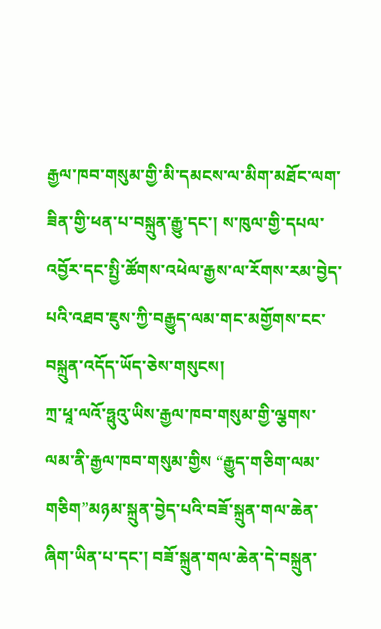རྒྱལ་ཁབ་གསུམ་གྱི་མི་དམངས་ལ་མིག་མཐོང་ལག་ཟིན་གྱི་ཕན་པ་བསྐྲུན་རྒྱུ་དང་། ས་ཁུལ་གྱི་དཔལ་འབྱོར་དང་སྤྱི་ཚོགས་འཕེལ་རྒྱས་ལ་རོགས་རམ་བྱེད་པའི་འཐབ་ཇུས་ཀྱི་བརྒྱུད་ལམ་གང་མགྱོགས་ངང་བསྐྲུན་འདོད་ཡོད་ཅེས་གསུངས།
ཀྲ་ཕཱ་ལའོ་ཧྥུའུ་ཡིས་རྒྱལ་ཁབ་གསུམ་གྱི་ལྕགས་ལམ་ནི་རྒྱལ་ཁབ་གསུམ་གྱིས “རྒྱུད་གཅིག་ལམ་གཅིག”མཉམ་སྐྲུན་བྱེད་པའི་བཟོ་སྐྲུན་གལ་ཆེན་ཞིག་ཡིན་པ་དང་། བཟོ་སྐྲུན་གལ་ཆེན་དེ་བསྐྲུན་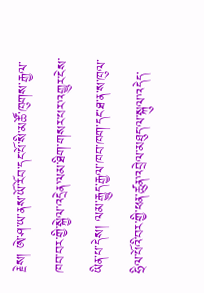རྗེས། ཨེ་ཤ་ཡ་ནས་ཡོ་རོབ་དང་པོ་སི་མཚོ་ཁུགས་རྒྱལ་ཁབ་བར་གྱི་སྐྱེལ་འདྲེན་ལམ་ཐིག་གསར་པར་འགྱུར་ངེས་ཡིན་པ་དེས། ལམ་རྒྱུད་རྒྱལ་ཁབ་ཁག་དང་ཐ་ན་ས་ཁུལ་ཧྲིལ་པོའི་བར་གྱི་ཕན་ཚུན་འབྲེལ་མཐུད་ལ་སྐུལ་འདེད་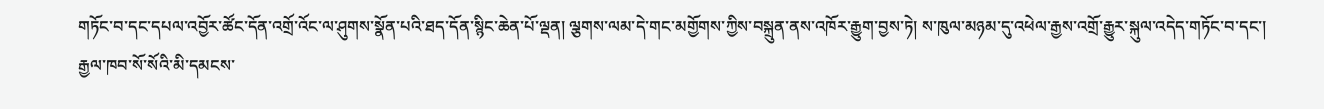གཏོང་བ་དང་དཔལ་འབྱོར་ཚོང་དོན་འགྲོ་འོང་ལ་ཤུགས་སྣོན་པའི་ཐད་དོན་སྙིང་ཆེན་པོ་ལྡན། ལྕགས་ལམ་དེ་གང་མགྱོགས་ཀྱིས་བསྐྲུན་ནས་འཁོར་རྒྱུག་བྱས་ཏེ། ས་ཁུལ་མཉམ་དུ་འཕེལ་རྒྱས་འགྲོ་རྒྱུར་སྐུལ་འདེད་གཏོང་བ་དང་། རྒྱལ་ཁབ་སོ་སོའི་མི་དམངས་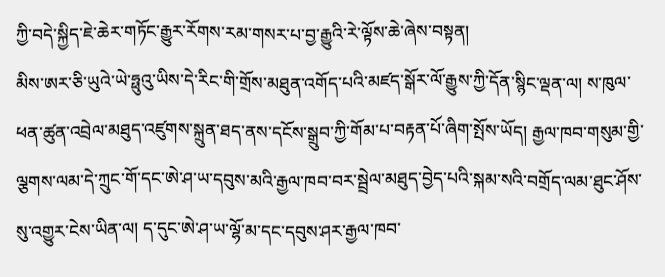ཀྱི་བདེ་སྐྱིད་ཇེ་ཆེར་གཏོང་རྒྱུར་རོགས་རམ་གསར་པ་བྱ་རྒྱུའི་རེ་ལྟོས་ཆེ་ཞེས་བསྟན།
མིས་ཨར་ཅི་ཡུའེ་ཡེ་ཧྥུའུ་ཡིས་དེ་རིང་གི་གྲོས་མཐུན་འགོད་པའི་མཛད་སྒོར་ལོ་རྒྱུས་ཀྱི་དོན་སྙིང་ལྡན་ལ། ས་ཁུལ་ཕན་ཚུན་འབྲེལ་མཐུད་འཛུགས་སྐྲུན་ཐད་ནས་དངོས་སྒྲུབ་ཀྱི་གོམ་པ་བརྟན་པོ་ཞིག་སྤོས་ཡོད། རྒྱལ་ཁབ་གསུམ་གྱི་ལྕགས་ལམ་དེ་ཀྲུང་གོ་དང་ཨེ་ཤ་ཡ་དབུས་མའི་རྒྱལ་ཁབ་བར་སྦྲེལ་མཐུད་བྱེད་པའི་སྐམ་སའི་བགྲོད་ལམ་ཐུང་ཤོས་སུ་འགྱུར་ངེས་ཡིན་ལ། ད་དུང་ཨེ་ཤ་ཡ་ལྷོ་མ་དང་དབུས་ཤར་རྒྱལ་ཁབ་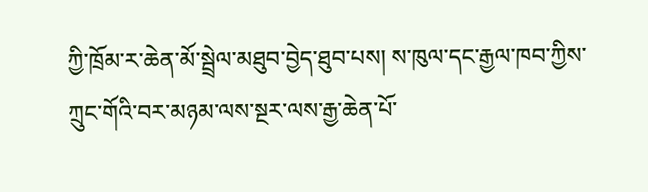ཀྱི་ཁྲོམ་ར་ཆེན་མོ་སྦྲེལ་མཐུབ་བྱེད་ཐུབ་པས། ས་ཁུལ་དང་རྒྱལ་ཁབ་ཀྱིས་ཀྲུང་གོའི་བར་མཉམ་ལས་སྔར་ལས་རྒྱ་ཆེན་པོ་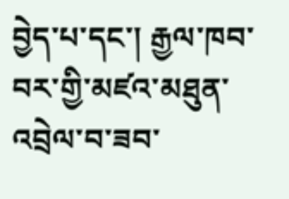བྱེད་པ་དང་། རྒྱལ་ཁབ་བར་གྱི་མཛའ་མཐུན་འབྲེལ་བ་ཟབ་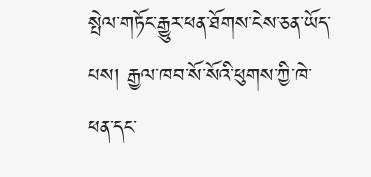སྤེལ་གཏོང་རྒྱུར་ཕན་ཐོགས་ངེས་ཅན་ཡོད་པས། རྒྱལ་ཁབ་སོ་སོའི་ཕུགས་ཀྱི་ཁེ་ཕན་དང་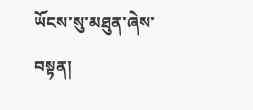ཡོངས་སུ་མཐུན་ཞེས་བསྟན།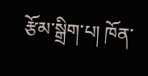རྩོམ་སྒྲིག་པ། ཁོན་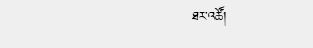ཐར་འཚོ།